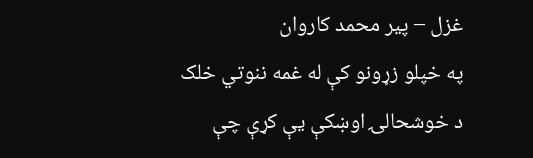غزل – پير محمد کاروان
په خپلو زړونو کې له غمه ننوتي خلک
د خوشحالۍ اوښکې یې کړې چې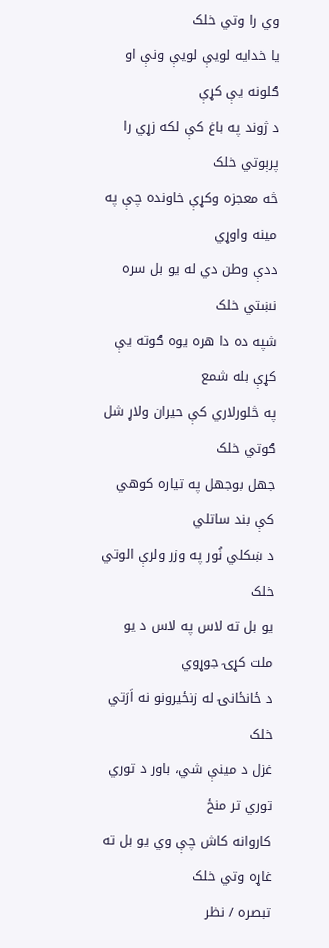وي را وتي خلک
یا خدایه لویې لویې ونې او ګلونه یې کړې
د ژوند په باغ کې لکه زړي را پرېوتي خلک
څه معجزه وکړې خاونده چې په مینه واوړي
ددې وطن دي له یو بل سره نښتي خلک
شپه ده دا هره یوه ګوته یې کړې بله شمع
په څلورلاري کې حیران ولاړ شل ګوتي خلک
جهل بوجهل په تیاره کوهي کې بند ساتلي
د ښکلي نُور په وزر ولرې الوتي خلک
یو بل ته لاس په لاس د یو ملت کړۍ جوړوي
د ځانځانۍ له زنځیرونو نه اَرَتي خلک
غزل د مینې شي، باور د توري توري تر منځ
کاروانه کاش چې وي یو بل ته غاړه وتي خلک
تبصره / نظر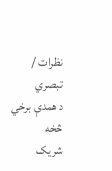نظرات / تبصري
د همدې برخي څخه
شریک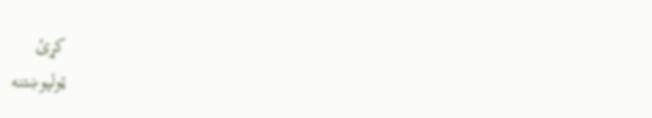کړئ
ټولپوښتنه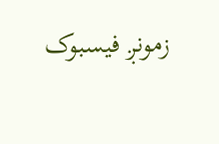زمونږ فيسبوک